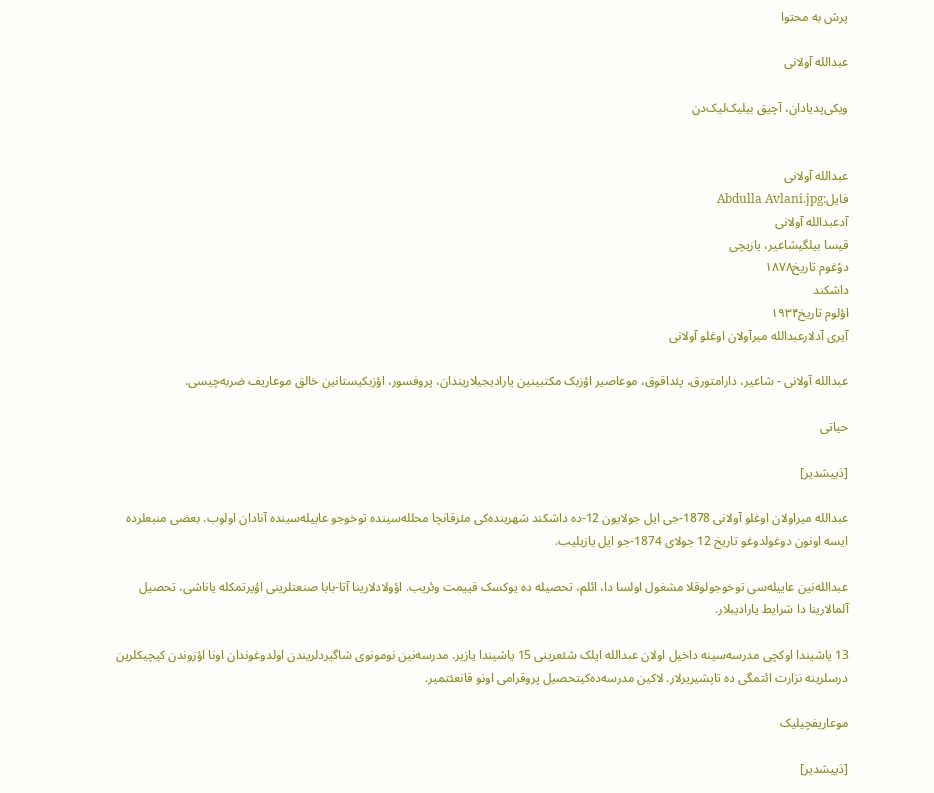پرش به محتوا

عبدالله آولانی

ویکی‌پدیادان، آچیق بیلیک‌لیک‌دن


عبدالله آولانی
فایل:Abdulla Avlani.jpg
آدعبدالله آولانی
قیسا بیلگیشاعیر، یازیچی
دوْغوم تاریخ۱۸۷۸
داشکند
اؤلوم تاریخ۱۹۳۴
آیری آدلارعبدالله میرآولان اوغلو آولانی

عبدالله‌ آولانی - شاعیر، دارامتورق، پئداقوق، موعاصیر اؤزبک مکتبینین یارادیجیلاریندان، پروفسور، اؤزبکیستانین خالق موعاریف ضربه‌چیسی.

حیاتی

[دَییشدیر]

عبدالله‌ میراولان اوغلو آولانی 1878-جی ایل جولایون 12-ده داشکند شهرینده‌کی مئرقانچا محلله‌سینده توخوجو عاییله‌سینده آنادان اولوب. بعضی منبعلرده ایسه اونون دوغولدوغو تاریخ 12 جولای 1874-جو ایل یازیلیب.

عبدالله‌نین عاییله‌سی توخوجولوقلا مشغول اولسا دا، ائلم، تحصیله ده یوکسک قییمت وئریب. اؤولادلارینا آتا-بابا صنعتلرینی اؤیرتمکله یاناشی، تحصیل آلمالارینا دا شرایط یارادیبلار.

13 یاشیندا اوکچی مدرسه‌سینه داخیل اولان عبدالله‌ ایلک شئعرینی 15 یاشیندا یازیر. مدرسه‌نین نومونوی شاگیردلریندن اولدوغوندان اونا اؤزوندن کیچیکلرین درسلرینه نزارت ائتمگی ده تاپشیریرلار. لاکین مدرسه‌ده‌کیتحصیل پروقرامی اونو قانعئتمیر.

موعاریفچیلیک

[دَییشدیر]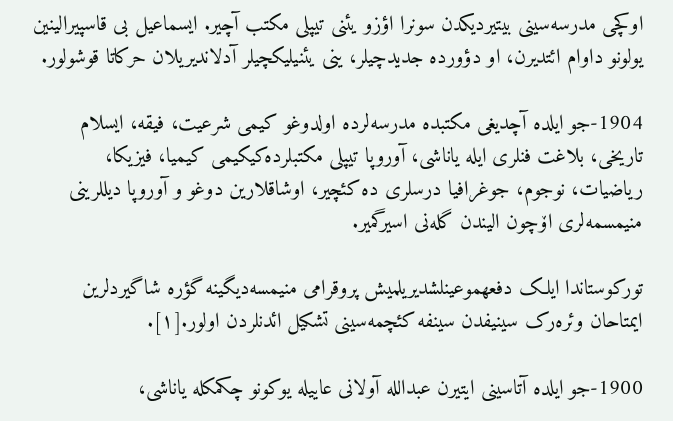اوکچی مدرسه‌سینی بیتیردیکدن سونرا اؤزو یئنی تیپلی مکتب آچیر. ایسماعیل بی قاسپیرالینین یولونو داوام ائتدیرن، او دؤورده جدیدچیلر، ینی یئنیلیکچیلر آدلاندیریلان حرکاتا قوشولور.

1904-جو ایلده آچدیغی مکتبده مدرسه‌لرده اولدوغو کیمی شرعیت، فیقه، ایسلام تاریخی، بلاغت فنلری ایله یاناشی، آوروپا تیپلی مکتبلرده‌کیکیمی کیمیا، فیزیکا، ریاضیات، نوجوم، جوغرافیا درسلری ده کئچیر، اوشاقلارین دوغو و آوروپا دیللرینی منیمسمه‌لری اۆچون الیندن گله‌نی اسیرگمیر.

تورکوستاندا ایلک دفعهموعینلشدیریلمیش پروقرامی منیمسه‌دیگینه گؤره شاگیردلرین ایمتاحان وئره‌رک سینیفدن سینفه کئچمه‌سینی تشکیل ائدنلردن اولور.[۱].

1900-جو ایلده آتاسینی ایتیرن عبدالله‌ آولانی عاییله یوکونو چکمکله یاناشی،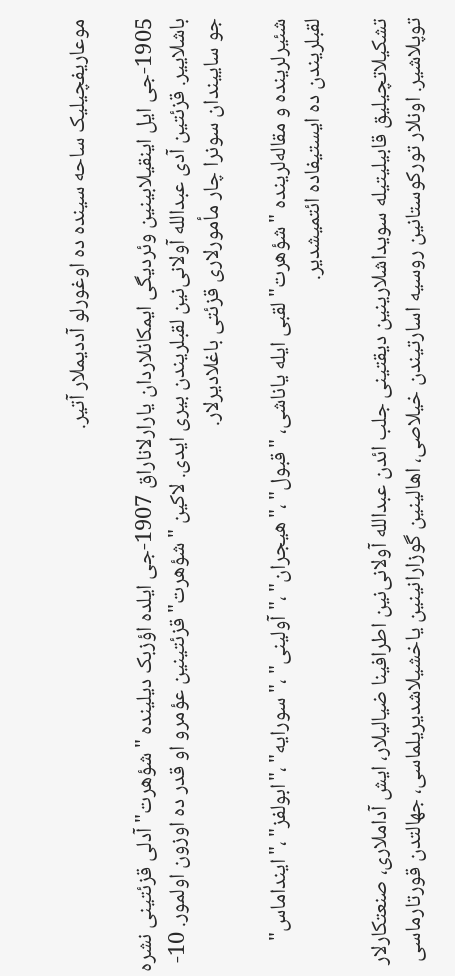موعاریفچیلیک ساحه سینده ده اوغورلو آددیملار آتیر.

1905-جی ایل اینقیلابینین وئردیگی ایمکانلاردان یارارلاناراق 1907-جی ایلده اؤزبک دیلینده "شؤهرت" آدلی قزئتینی نشره باشلاییر. قزئتین آدی عبدالله‌ آولانی‌نین لقبلریندن بیری ایدی. لاکین "شؤهرت" قزئتینین عؤمرو او قدر ده اوزون اولمور. 10-جو ساییندان سونرا چار مأمورلاری قزئتی باغلادیرلار.

شئیرلرینده و مقاله‌لرینده "شؤهرت" لقبی ایله یاناشی، "قبول" ،"هیجران" ،"آولینی" ،"سورایه" ،"ابولفز" ،"اینداماس" لقبلریندن ده ایستیفاده ائتمیشدیر.

تشکیلاتچیلیق قابیلیتیله سویداشلارینین دیقتینی جلب ائدن عبدالله‌ آولانی‌نین اطرافینا ضیالیلار، ایش آداملاری، صنعتکارلار توپلاشیر. اونلار تورکوستانین روسیه اسارتیندن خیلاصی، اهالینین گوزارانینین یاخشیلاشدیریلماسی، جهالتدن قورتارماسی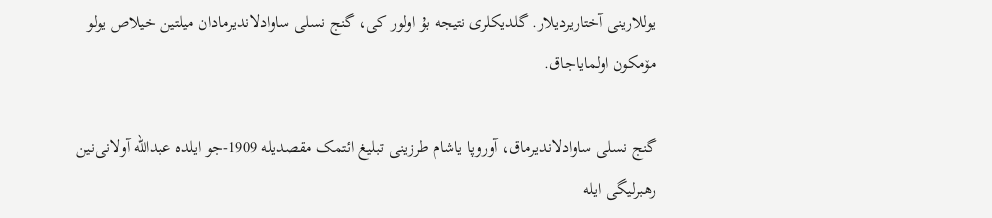یوللارینی آختاریردیلار. گلدیکلری نتیجه بۇ اولور کی، گنج نسلی ساوادلاندیرمادان میلتین خیلاص یولو مۆمکون اولمایاجاق.

گنج نسلی ساوادلاندیرماق، آوروپا یاشام طرزینی تبلیغ ائتمک مقصدیله 1909-جو ایلده عبدالله‌ آولانی‌نین رهبرلیگی ایله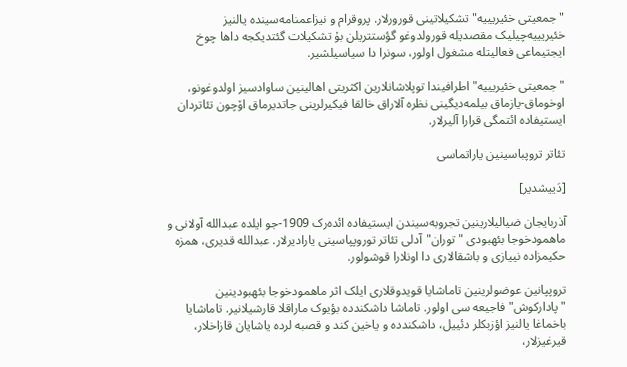"جمعیتی خئیریییه" تشکیلاتینی قورورلار. پروقرام و نیزاعمنامه‌سینده یالنیز خئیریییه‌چیلیک مقصدیله قورولدوغو گؤستتریلن بۇ تشکیلات گئتدیکجه داها چوخ ایجتیماعی فعالیتله مشغول اولور، سونرا دا سیاسیلشیر.

"جمعیتی خئیریییه" اطرافیندا توپلاشانلارین اکثریتی اهالینین ساوادسیز اولدوغونو، اوخوماق-یازماق بیلمه‌دیگینی نظره آلاراق خالقا فیکیرلرینی جاتدیرماق اۆچون تئاتردان ایستیفاده ائتمگی قرارا آلیرلار.

تئاتر تروپباسینین یاراتماسی

[دَییشدیر]

آذربایجان ضیالیلارینین تجروبه‌سیندن ایستیفاده ائده‌رک 1909-جو ایلده عبدالله‌ آولانی و ماهمودخوجا بئهبودی "توران"آدلی تئاتر توروپپاسینی یارادیرلار. عبدالله‌ قدیری، همزه حکیمزاده نییازی و باشقالاری دا اونلارا قوشولور.

تروپپانین عوضولرینین تاماشایا قویدوقلاری ایلک اثر ماهمودخوجا بئهبودینین "پادارکوش" فاجیعه سی اولور. تاماشا داشکندده بؤیوک ماراقلا قارشیلانیر. تاماشایا باخماغا یالنیز اؤزبکلر دئییل، داشکندده و یاخین کند و قصبه لرده یاشایان قازاخلار، قیرغیزلار،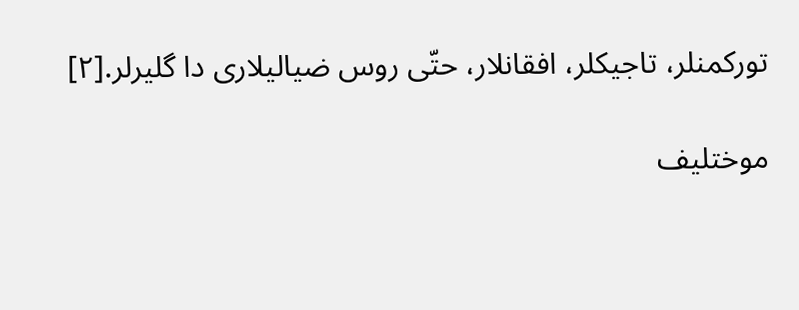تورکمنلر، تاجیکلر، افقانلار، حتّی روس ضیالیلاری دا گلیرلر.[۲]

موختلیف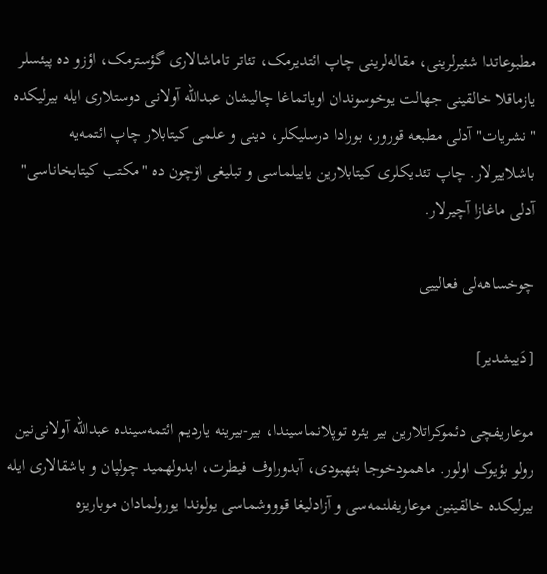مطبوعاتدا شئیرلرینی، مقاله‌لرینی چاپ ائتدیرمک، تئاتر تاماشالاری گؤسترمک، اؤزو ده پیئسلر یازماقلا خالقینی جهالت یوخوسوندان اویاتماغا چالیشان عبدالله‌ آولانی دوستلاری ایله بیرلیکده "نشریات" آدلی مطبعه قورور، بورادا درسلیکلر، دینی و علمی کیتابلار چاپ ائتمه‌یه باشلاییرلار. چاپ تئدیکلری کیتابلارین یاییلماسی و تبلیغی اۆچون ده "مکتب کیتابخاناسی" آدلی ماغازا آچیرلار.

چوخساهه‌لی فعالییی

[دَییشدیر]

موعاریفچی دئموکراتلارین بیر یئره توپلانماسیندا، بیر-بیرینه یاردیم ائتمه‌سینده عبدالله‌ آولانی‌نین رولو بؤیوک اولور. ماهمودخوجا بئهبودی، آبدوراوف فیطرت، ابدولهمید چولپان و باشقالاری ایله بیرلیکده خالقینین موعاریفلنمه‌سی و آزادلیغا قوووشماسی یولوندا یورولمادان موباریزه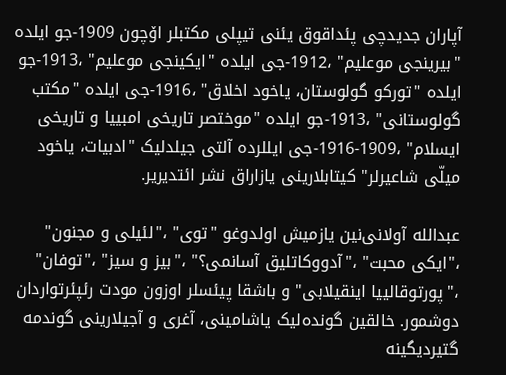آپاران جدیدچی پئداقوق یئنی تیپلی مکتبلر اۆچون 1909-جو ایلده "بیرینجی موعلیم" ،1912-جی ایلده "ایکینجی موعلیم" ،1913-جو ایلده "تورکو گولوستان، یاخود اخلاق" ،1916-جی ایلده "مکتب گولوستانی" ،1913-جو ایلده "موختصر تاریخی امبییا و تاریخی ایسلام" ،1909-1916-جی ایللرده آلتی جیلدلیک "ادبیات، یاخود میلّی شاعیرلر" کیتابلارینی یازاراق نشر ائتدیریر.

عبدالله‌ آولانی‌نین یازمیش اولدوغو "توی" ،"لئیلی و مجنون" ،"ایکی محبت" ،"آدووکاتلیق آسانمی؟" ،"بیز و سیز" ،"توفان" ،"پورتوقالییا اینقیلابی" و باشقا پیئسلر اوزون مودت رئپئرتواردان دوشمور. خالقین گونده‌لیک یاشامینی، آغری و آجیلارینی گوندمه گتیردیگینه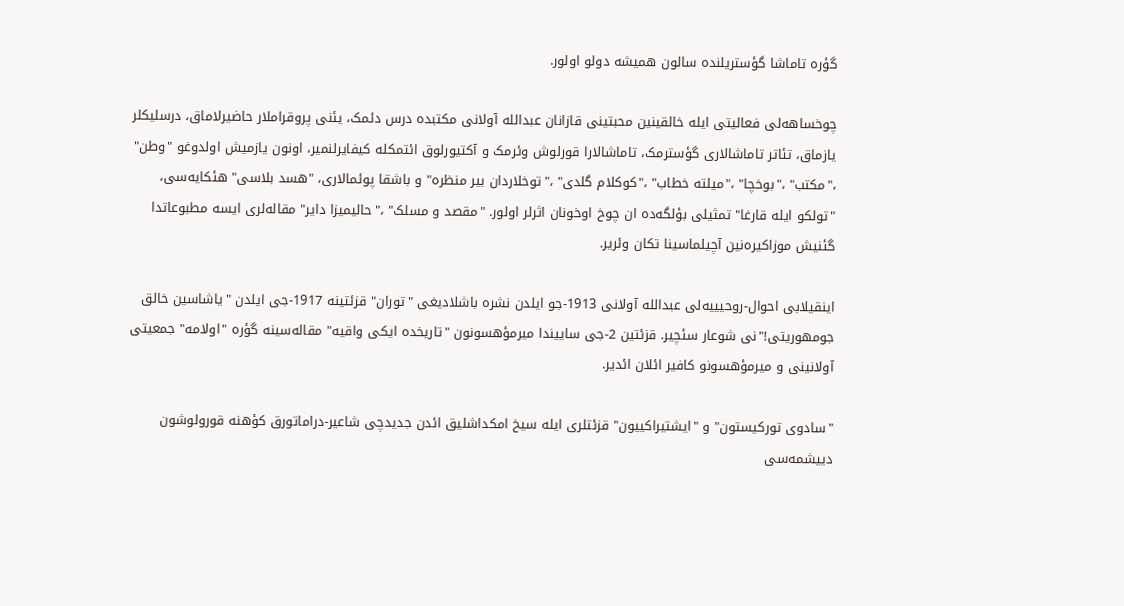گؤره تاماشا گؤستریلنده سالون همیشه دولو اولور.

چوخساهه‌لی فعالیتی ایله خالقینین محبتینی قازانان عبدالله‌ آولانی مکتبده درس دئمک، یئنی پروقراملار حاضیرلاماق، درسلیکلر یازماق، تئاتر تاماشالاری گؤسترمک، تاماشالارا قورلوش وئرمک و آکتیورلوق ائتمکله کیفایرلنمیر، اونون یازمیش اولدوغو "وطن" ،"مکتب" ،"بوخچا" ،"میلته خطاب" ،"کوکلام گلدی" ،"توخلاردان بیر منظره" و باشقا پوئمالاری، "هسد بلاسی" هئکایه‌سی، "تولکو ایله قارغا" تمثیلی بؤلگه‌ده ان چوخ اوخونان اثرلر اولور. "مقصد و مسلک" ،"حالیمیزا دایر" مقاله‌لری ایسه مطبوعاتدا گئنیش موزاکیره‌نین آچیلماسینا تکان وئریر.

اینقیلابی احوال-روحیییه‌لی عبدالله‌ آولانی 1913-جو ایلدن نشره باشلادیغی "توران" قزئتینه 1917-جی ایلدن "یاشاسین خالق جومهوریتی!"نی شوعار سئچیر. قزئتین 2-جی ساییندا میرمؤهسونون "تاریخده ایکی واقیه" مقاله‌سینه گؤره "اولامه" جمعیتی آولانینی و میرمؤهسونو کافیر ائلان ائدیر.

"سادوی تورکیستون" و "ایشتیراکییون" قزئتلری ایله سیخ امکداشلیق ائدن جدیدچی شاعیر-دراماتورق کؤهنه قورولوشون دییشمه‌سی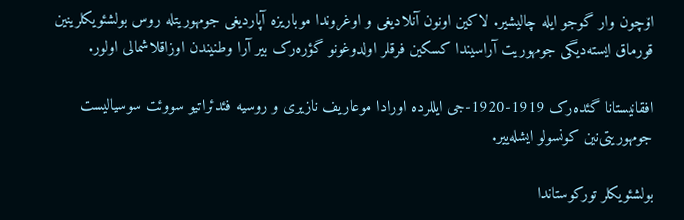اۆچون وار گوجو ایله چالیشیر. لاکین اونون آنلادیغی و اوغروندا موباریزه آپاردیغی جومهوریتله روس بولشئویکلرینین قورماق ایسته‌دیگی جومهوریت آراسیندا کسکین فرقلر اولدوغونو گؤره‌رک بیر آرا وطنیندن اوزاقلاشمالی اولور.

افقانیستانا گئده‌رک 1919-1920-جی ایللرده اورادا موعاریف نازیری و روسیه فئدئراتیو سووئت سوسیالیست جومهوریتی‌نین کونسولو ایشله‌ییر.

بولشئویکلر تورکوستاندا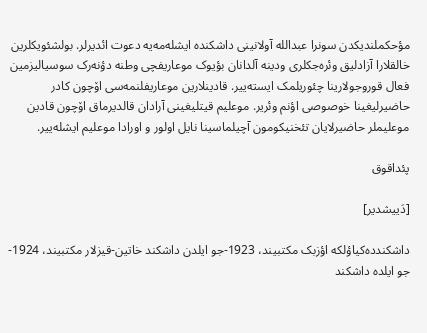مؤحکملندیکدن سونرا عبدالله‌ آولانینی داشکنده ایشله‌مه‌یه دعوت ائدیرلر. بولشئویکلرین خالقلارا آزادلیق وئره‌جکلری ودینه آلدانان بؤیوک موعاریفچی وطنه دؤنه‌رک سوسیالیزمین فعال قوروجولارینا چئوریلمک ایسته‌ییر. قادینلارین موعاریفلنمه‌سی اۆچون کادر حاضیرلیغینا خوصوصی اؤنم وئریر. موعلیم قیتلیغینی آرادان قالدیرماق اۆچون قادین موعلیملر حاضیرلایان تئخنیکومون آچیلماسینا نایل اولور و اورادا موعلیم ایشله‌ییر.

پئداقوق

[دَییشدیر]

داشکندده‌کیاؤلکه اؤزبک مکتبیند، 1923-جو ایلدن داشکند خاتین-قیزلار مکتبیند، 1924-جو ایلده داشکند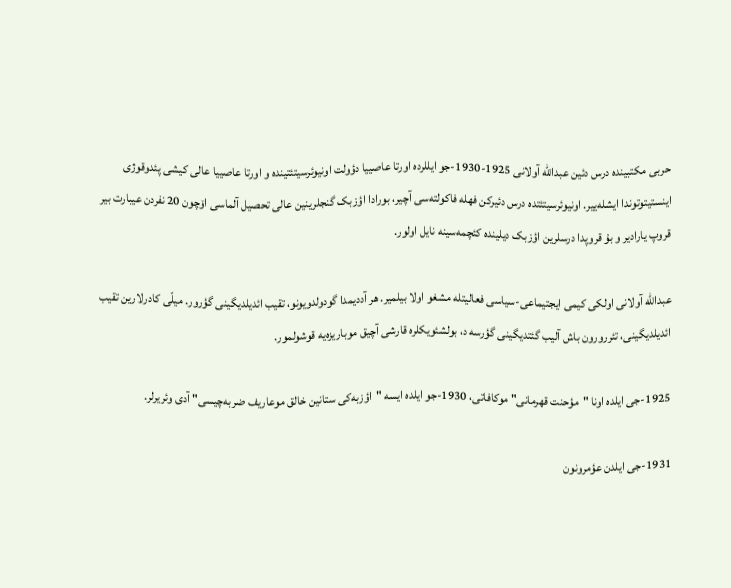حربی مکتبینده درس دئین عبدالله‌ آولانی 1925-1930-جو ایللرده اورتا عاصییا دؤولت اونیوئرسیتئتینده و اورتا عاصییا عالی کیشی پئدوقوژی اینستیتوتوندا ایشله‌ییر. اونیوئرسیتئتده درس دئیرکن فهله فاکولته‌سی آچیر، بورادا اؤزبک گنجلرینین عالی تحصیل آلماسی اۆچون 20 نفردن عیبارت بیر قروپ یارادیر و بۇ قروپدا درسلرین اؤزبک دیلینده کئچمه‌سینه نایل اولور.

عبدالله‌ آولانی اولکی کیمی ایجتیماعی-سیاسی فعالیتله مشغو اولا بیلمیر. هر آددیمدا گودولدویونو، تقیب ائدیلدیگینی گؤرور. میلّی کادرلارین تقیب ائدیلدیگینی، تئررورون باش آلیب گئتدیگینی گؤرسه د، بولشئویکلره قارشی آچیق موباریزه‌یه قوشولمور.

1925-جی ایلده اونا "مؤحنت قهرمانی" موکافاتی، 1930-جو ایلده ایسه "اؤزبه‌کی ستانین خالق موعاریف ضربه‌چیسی" آدی وئریرلر.

1931-جی ایلدن عؤمرونون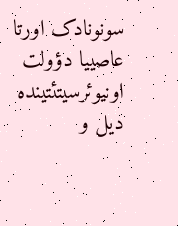سونونادک اورتا عاصییا دؤولت اونیوئرسیتئتینده دیل و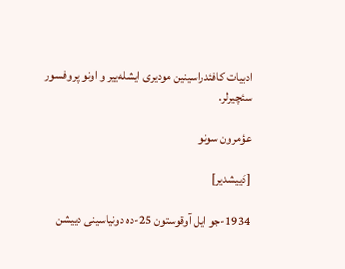ادبیات کافئدراسینین مودیری ایشله‌ییر و اونو پروفسور سئچیرلر.

عؤمرون سونو

[دَییشدیر]

1934-جو ایل آوقوستون 25-ده دونیاسینی دییشن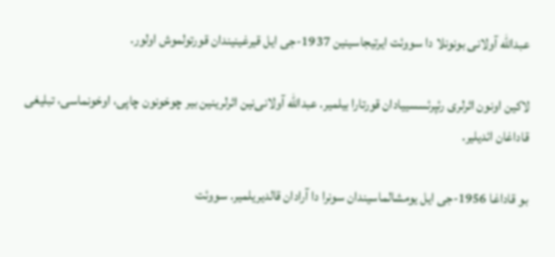عبدالله‌ آولانی بونونلا دا سووئت ایرتیجاسینین 1937-جی ایل قیرغینیندان قورتولموش اولور.

لاکین اونون اثرلری رئپرئسسییادان قورتارا بیلمیر. عبدالله‌ آولانی‌نین اثرلرینین بیر چوخونون چاپی، اوخونماسی، تبلیغی قاداغان ائدیلیر.

بو قاداغا 1956-جی ایل یومشالماسیندان سونرا دا آرادان قالدیریلمیر. سووئت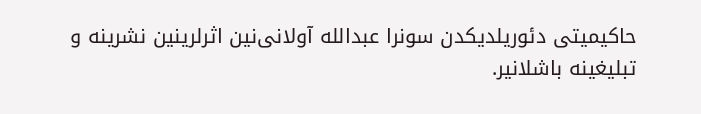حاکیمیتی دئوریلدیکدن سونرا عبدالله‌ آولانی‌نین اثرلرینین نشرینه و تبلیغینه باشلانیر.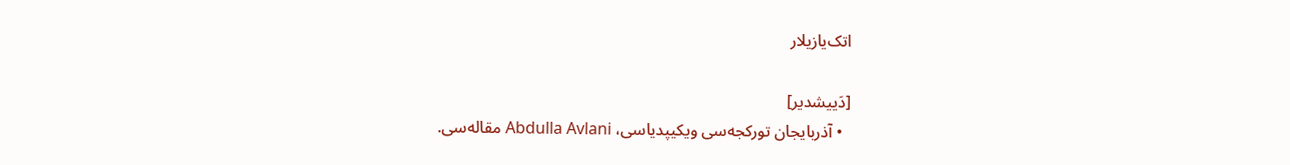اتک‌یازیلار

[دَییشدیر]
  • آذربایجان تورکجه‌سی ویکیپدیاسی، Abdulla Avlani مقاله‌سی.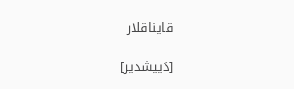قایناقلار

[دَییشدیر]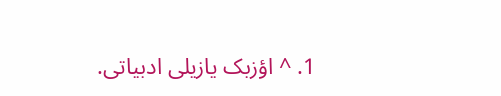1. ^ اؤزبک یازیلی ادبیاتی.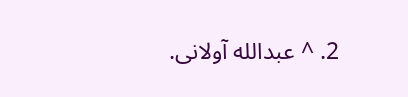2. ^ عبدالله آولانی.